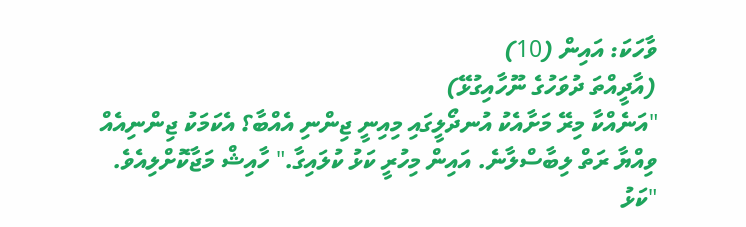ވާހަކަ: އައިން (10)
(އާދީއްތަ ދުވަހުގެ ނޫހާއިގުޅޭ)
"އަނެއްކާ މިރޭ މަށާއެކު އުނދޯލީގައި މިއިނީ ޖިންނި އެއްބާ؟ އެކަމަކު ޖިންނިއެއް ވިއްޔާ ރަތް ލިބާސްލާނެ. އައިން މިހުރީ ކަޅު ކުލައިގާ." ހާއިޝް މަޖާކޮށްލިއެވެ.
"ކަޅު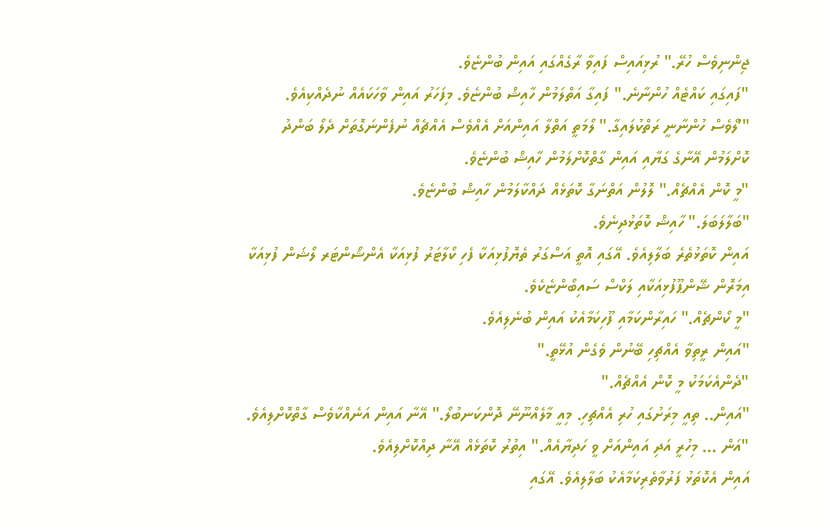ޖިންނިވެސް ހުރޭ." ރުޅިއައިސް ފައިވާ ރާގެއްގައި އައިން ބުންޏެވެ.
"ފައިގައި ކައްޓެއް ހުންނާނެ." ފައިގާ އަތްލަމުން ހާއިޝް ބުންޏެވެ. މިފަހަރު އައިން ވާހަކައެއް ނުދެއްކިއެވެ.
"’ލޯވެސް ހުންނާނީ ރަތްކުލައިގާ." ލޯމަތީ އަތްލާ އައިންއަށް އެއްވެސް އެއްޗެއް ނުފެންނަގޮތަށް ދެލޯ ބަންދު ކޮށްލަމުން އޭނާގެ ގަޔާއި އައިން ގާތްކޮށްލަމުން ހާއިޝް ބުންޏެވެ.
"މީ ކޮން އެއްޗެއް." ލޮލުން އަތްނަގާ ކޮތަޅެއް ދައްކާލަމުން ހާއިޝް ބުންޏެވެ.
"ބަލާލަބަލަ." ހާއިޝް ކޮތަޅުދިނެވެ.
އައިން ކޮތަޅުތެރެ ބަލާލިއެވެ. އޭގައި އޮތީ އަސްގަރު ތެޔޮފުޅިއަކާ ފެހި ކޯލާޓަރު ފުޅިއަކާ އެންޝޯންޓަރ ލޯޝަން ފުޅިއަކާ އިމަރޮން ޝޭންޕޫފުޅިއަކާއި ލަކްސް ސައިބޯންޏެކެވެ.
"މީ ކޯންޗެއް." ހައިރާންކަމާއި ފޫހިކަމާއެކު އައިން ބުނެލިއެވެ.
"އައިން ރީތިވާ އެއްޗިހި ބޭނުން ވެގެން އުޅޭތީ."
"ދެންއެކަމަކު މީ ކޮން އެއްޗެއް."
"އައިން.. ތިއީ މިރަށުގައި ހުރި އެއްޗިހި. މިއީ މާލެއްނޫނޭ ދޮންކަނބުލޯ." އޭނާ އައިން އަނެއްކާވެސް ގާތްކޮށްލިއެވެ.
"އަން … މިހުރީ އަދި އައިންއަށް ވީ ހަދިޔާއެއް." އިތުރު ކޮތަޅެއް އޭނާ ދިއްކޮށްލިއެވެ.
އައިން އެކޮތަޅު ފަރުވާތެރިކަމާއެކު ބަލާލިއެވެ. އޭގައި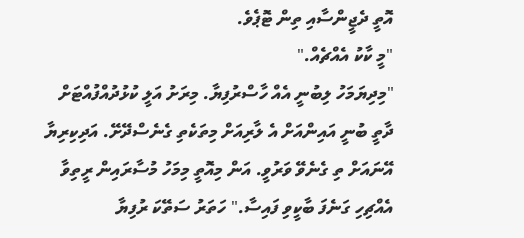އޮތީ ދެޖީންސާއި ތިން ޓޮޕެވެ.
"މީ ކާކު އެއްޗެއް."
"މިދިޔަމަހު ލިބުނީ އެއް ހާސްރުފިޔާ. މިރަށު އަލީ ކުޅުދުއްފުއްޓަށް ދާތީ ބުނީ އައިންއަށް އެ ލާރިއަށް މިތަކެތި ގެނެސްދޭށޭ. އަދިކިރިޔާ އޭނައަށް ތި ގެނެވޭ ވަރުވީ. އަން މިއޮތީ މިމަހު މުސާރައިން ރީތިވާ އެއްޗިހި ގަނެފަ ބާކީވި ފައިސާ." ހަތަރު ސަތޭކަ ރުފިޔާ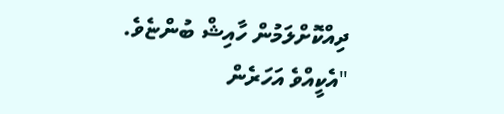ދިއްކޮށްލަމުން ހާއިޝް ބުންޏެވެ.
"އެކީއްވެ އަހަރެން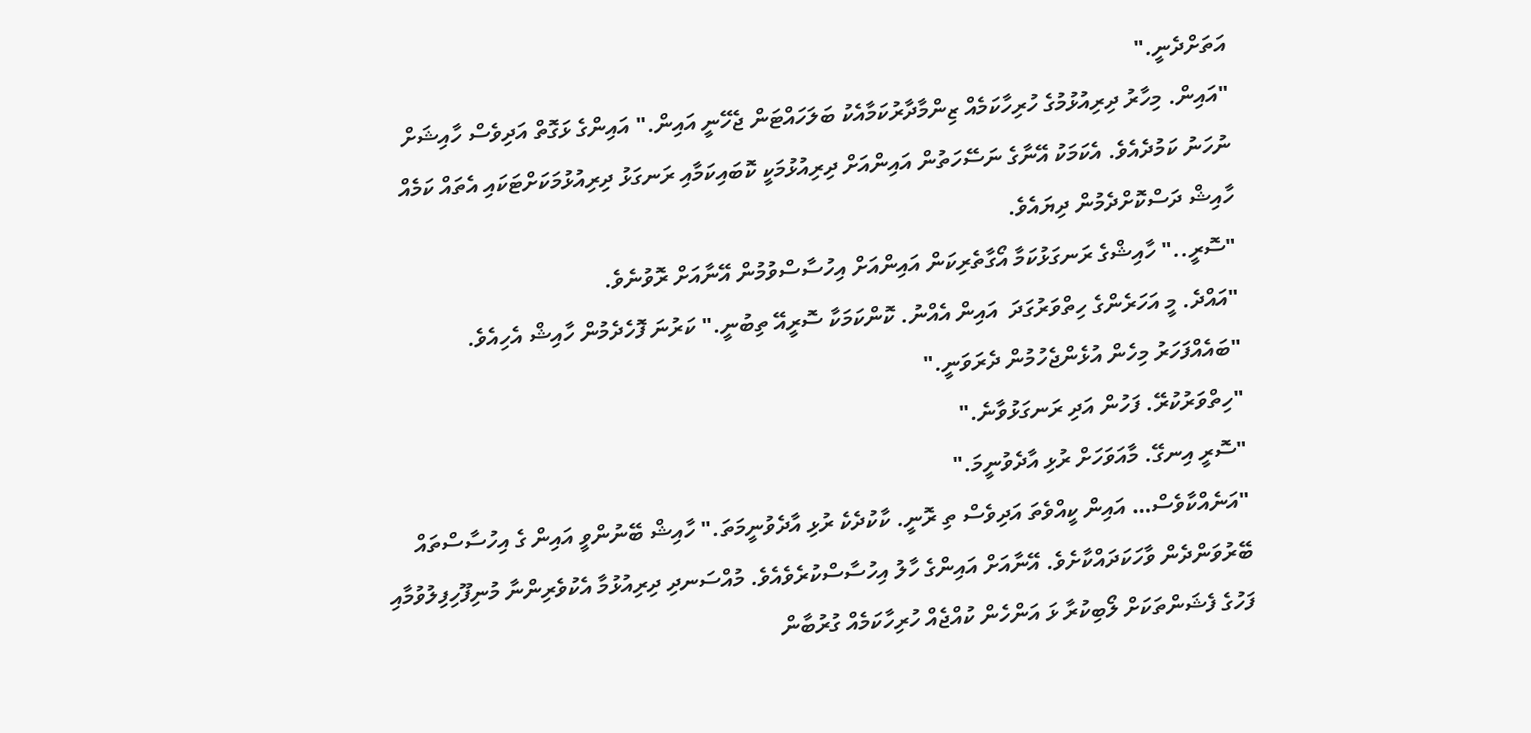އަތަށްދެނީ."
"އައިން. މިހާރު ދިރިއުޅުމުގެ ހުރިހާކަމެއް ޒިންމާދާރުކަމާއެކު ބަލަހައްޓަން ޖެހޭނީ އައިން." އައިންގެ ޅަގޮތް އަދިވެސް ހާއިޝަށް ނުހަނު ކަމުދެއެވެ. އެކަމަކު އޭނާގެ ނަސޭހަތުން އައިންއަށް ދިރިއުޅުމަކީ ކޮބައިކަމާއި ރަނގަޅު ދިރިއުޅުމަކަށްޓަކައި އެތައް ކަމެއް ހާއިޝް ދަސްކޮށްދެމުން ދިޔައެވެ.
"ސޮރީ.." ހާއިޝްގެ ރަނގަޅުކަމާ އޯގާތެރިކަން އައިންއަށް އިހުސާސްވުމުން އޭނާއަށް ރޮވުނެވެ.
"އައްދެ. މީ އަހަރެންގެ ހިތްވަރުގަދަ  އައިން އެއްނު. ކޮންކަމަކާ ސޮރީއޭ ތިބުނީ." ކަރުނަ ފޮހެދެމުން ހާއިޝް އެހިއެވެ.
"ބައެއްފަހަރު މިހެން އުޅެންޖެހުމުން ދެރަވަނީ."
"ހިތްވަރުކުރޭ. ފަހުން އަދި ރަނގަޅުވާނެ."
"ސޮރީ އިނގޭ. މާއަވަހަށް ރުޅި އާދެވުނީމަ."
"އަނެއްކާވެސް… އައިން ކީއްވެތަ އަދިވެސް ތި ރޮނީ. ކާކުދެކެ ރުޅި އާދެވުނީމަތަ." ހާއިޝް ބޭނުންވީ އައިން ގެ އިހުސާސްތައް ބޭރުވަންދެން ވާހަކަދައްކާށެވެ. އޭނާއަށް އައިންގެ ހާލު އިހުސާސްކުރެވެއެވެ. މުއްސަނދި ދިރިއުޅުމާ އެކުވެރިންނާ މުނިފޫހިފިލުވުމާއި ފަހުގެ ފެޝަންތަކަށް ލޯބިކުރާ ޅަ އަންހެން ކުއްޖެއް ހުރިހާކަމެއް ގުރުބާން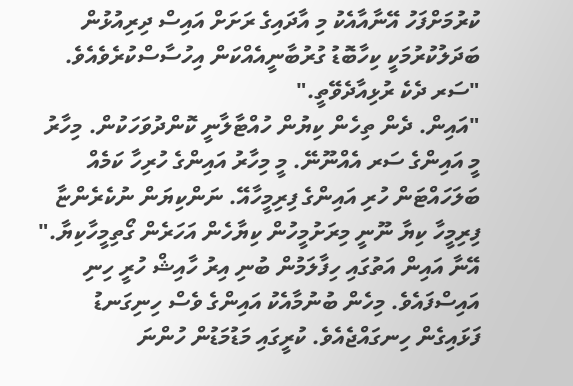ކުރުމަށްފަހު އޭނާއާއެކު މި އާދައިގެ ރަށަށް އައިސް ދިރިއުޅުން ބަދަލުކުރުމަކީ ކިހާބޮޑު ގުރުބާނީއެއްކަން އިހުސާސްކުރެވެއެވެ.
"ސަރ ދެކެ ރުޅިއާދެވޭތީ."
"އައިން. ދެން ތިހެން ކިޔުން ހުއްޓާލާނީ ކޮންދުވަހަކުން. މިހާރު މީ އައިންގެ ސަރ އެއްނޫނޭ. މީ މިހާރު އައިންގެ ހުރިހާ ކަމެއް ބަލަހައްޓަން ހުރި އައިންގެ ފިރިމީހާއޭ. ނަންކިޔަން ނުކެރެންޏާ ފިރިމީހާ ކިޔާ ނޫނީ މިރަށުމީހުން ކިޔާހެން އަހަރެން ގޯތިމީހާކިޔާ." އޭނާ އައިން އަތުގައި ހިފާލަމުން ބުނި އިރު ހާއިޝް ހުރީ ހިނި އައިސްފައެވެ. މިހެން ބުނުމާއެކު އައިންގެ ވެސް ހިނިގަނޑު ފަޅައިގެން ހިނގައްޖެއެވެ. ކުރީގައި މަޑުމަޑުން ހުންނަ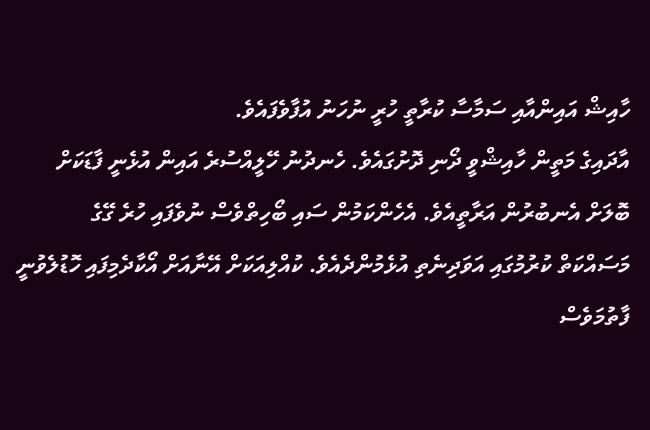ހާއިޝް އައިންއާއި ސަމާސާ ކުރާތީ ހުރީ ނުހަނު އުފާވެފައެވެ.
އާދައިގެ މަތީން ހާއިޝްވީ ދޯނި ދޮށުގައެވެ. ހެނދުނު ހޭލީއްސުރެ އައިން އުޅެނީ ފާޑަކަށް ބޮލަށް އެނބުރުން އަރާތީއެވެ. އެހެންކަމުން ސައި ބޯހިތްވެސް ނުވެފައި ހުރެ ގޭގެ މަސައްކަތް ކުރުމުގައި އަވަދިނެތި އުޅެމުންދެއެވެ. ކުއްލިއަކަށް އޭނާއަށް އޯކާދެމިފައި ހޮޑުލެވުނީ ފާތުމަވެސް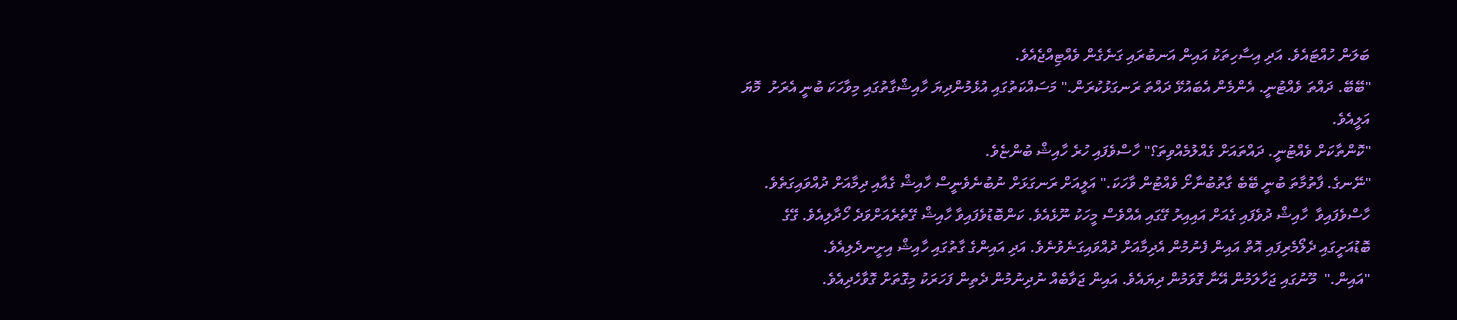ބަލަން ހުއްޓައެވެ. އަދި އިސާހިތަކު އައިން އަނބުރައި ގަނެގެން ވެއްޓިއްޖެއެވެ.
"ބޭބޭ. ދައްތަ ވެއްޓުނީ. އެންމެން އެބައުޅޭ ދައްތަ ރަނގަޅުކުރަން." މަސައްކަތުގައި އުޅެމުންދިޔަ ހާއިޝްގާތުގައި މިވާހަކަ ބުނީ އެރަށު  މޮޔަ އަލީއެވެ.
"ކޮންތާކަށް ވެއްޓުނީ. ދައްތައަށް ގެއްލުމެއްވިތަ؟" ހާސްވެފައި ހުރެ ހާއިޝް ބުންޏެވެ.
"ނޭނގެ. ފާތުމާތަ ބުނީ ބޭބެ ގާތުބުނާށޯ ވެއްޓުން ވާހަކަ." އަލީއަށް ރަނގަޅަށް ނުބުނެވެނީސް ހާއިޝް ގެއާއި ދިމާއަށް ދުއްވައިގަތެވެ. ހާސްވެފައިވާ  ހާއިޝް ދުވެފައި ގެއަށް އައިއިރު ގޭގައި އެއްވެސް މީހަކު ނޫޅެއެވެ. ކަންބޮޑުވެފައިވާ ހާއިޝް ގޭތެރެއަށްވަދެ ހޯދާލިއެވެ. ގޭގެ ބޮޑުއަށީގައި ދެލޯމެރިފައި އޮތް އައިން ފެނުމުން އެދިމާއަށް ދުއްވައިގަނެވުނެވެ. އަދި އައިންގެ ގާތުގައި ހާއިޝް އިށީނދެލިއެވެ.
"އައިން."  މޫނުގައި ޖަހާލަމުން އޭނާ ގޮވަމުން ދިޔައެވެ. އައިން ޖަވާބެއް ނުދިނުމުން ދެތިން ފަހަރަކު މިގޮތަށް ގޮވާހެދިއެވެ.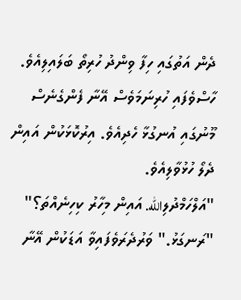ދެން އަތުގައި ހިފާ ވިންދު ހުރިތޯ ބަލައިލިއެވެ. ހާސްވެފައި ހުރިނަމަވެސް އޭނާ ފެންގެނެސް މޫނުގައި އުނގުޅާ ހެދިއެވެ. އިރުކޮޅަކުން އައިން ދެލޯ ހުޅުވާލިއެވެ.
"އަލްހަމްދުލިالله. އައިން މިހާރު ކިހިނެއްތަ؟"
"ރަނގަޅު." ވަރުދެރަވެފައިވާ އަޑަކުން އޭނާ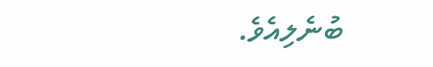ބުނެލިއެވެ.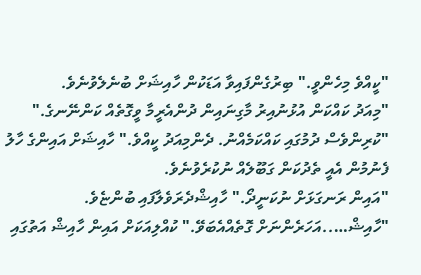"ކީއްވެ މިހެންވީ." ބިރުގެންފައިވާ އަޑަކުން ހާއިޝަށް ބުނެލެވުނެވެ.
"މިއަދު ކައްކަން އުޅުނުއިރު މާގިނައިން ދުންއެރީމާ ވީގޮތެއް ކަންނޭނގެ."
"ކުރިންވެސް ދުމުގައި ކައްކަމެއްނު. ދެންމިއަދު ކީއްވެ." ހާއިޝަށް އައިންގެ ހާލު ފެނުމުން އެއީ ތެދުކަން ގަބޫލެއް ނުކުރެވުނެވެ.
"އައިން ރަނގަޅަށް ނުކަނީދޯ." ހާއިޝްދެރަވެލާފައި ބުންޏެވެ.
"ހާއިޝް…..އަހަރެންނަށް ގޮތެއްއެބަވޭ." ކުއްލިއަކަށް އައިން ހާއިޝް އަތުގައި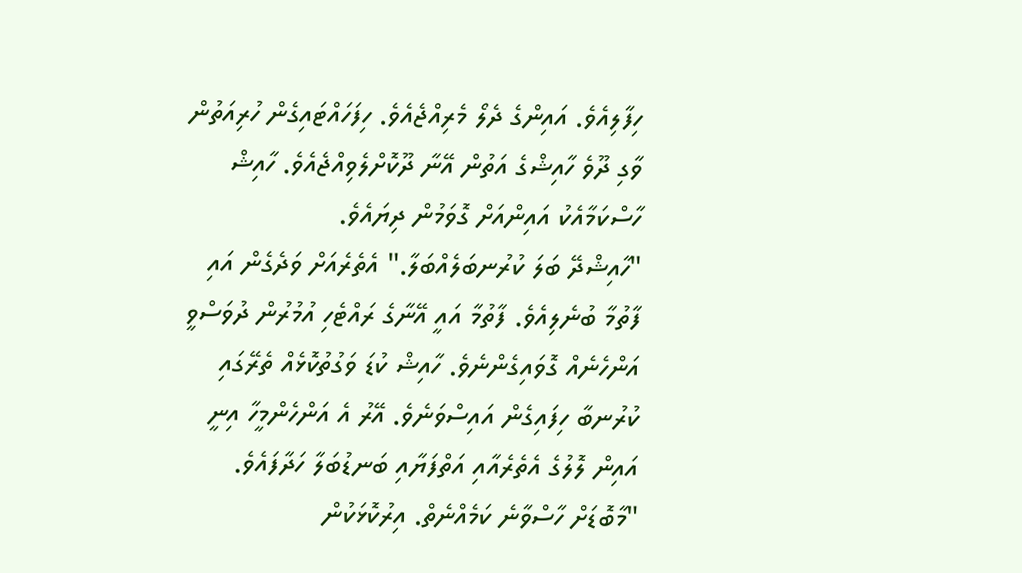ހިފާލިއެވެ. އައިންގެ ދެލޯ މެރިއްޖެއެވެ. ހިފަހައްޓައިގެން ހުރިއަތުން ވާގި ދޫވެ ހާއިޝްގެ އަތުން އޭނާ ދޫކޮށްލެވިއްޖެއެވެ. ހާއިޝް ހާސްކަމާއެކު އައިންއަށް ގޮވަމުން ދިޔައެވެ.
"ހާއިޝްދޭ ބަލަ ކުރުނބަލެއްބަލާ." އެތެރެއަށް ވަދެގެން އައި ފާތުމާ ބުނެލިއެވެ. ފާތުމާ އައީ އޭނާގެ ރައްޓެހި އުމުރުން ދުވަސްވީ އަންހެނެއް ގޮވައިގެންނެވެ. ހާއިޝް ކުޑަ ވަގުތުކޮޅެއް ތެރޭގައި ކުރުނބާ ހިފައިގެން އައިސްވަނެވެ. އޭރު އެ އަންހެންމީހާ އިނީ އައިން ލޮލުގެ އެތެރެއާއި އަތްފަޔާއި ބަނޑުބަލާ ހަދާފައެވެ.
"މާބޮޑަށް ހާސްވާނެ ކަމެއްނެތް. އިރުކޮޅަކުން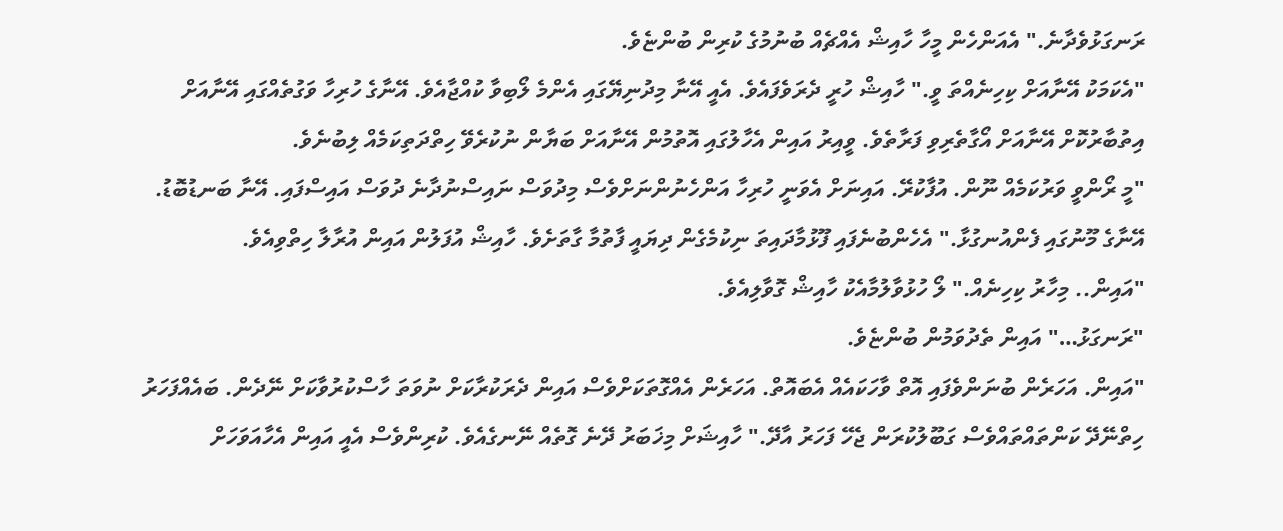ރަނގަޅުވެދާނެ." އެއަންހެން މީހާ ހާއިޝް އެއްޗެއް ބުނުމުގެ ކުރިން ބުންޏެވެ.
"އެކަމަކު އޭނާއަށް ކިހިނެއްތަ ވީ." ހާއިޝް ހުރީ ދެރަވެފައެވެ. އެއީ އޭނާ މިދުނިޔޭގައި އެންމެ ލޯބިވާ ކުއްޖާއެވެ. އޭނާގެ ހުރިހާ ވަގުތެއްގައި އޭނާއަށް އިތުބާރުކޮށް އޭނާއަށް އޯގާތެރިވި ފަރާތެވެ. ވީއިރު އައިން އެހާލުގައި އޮތުމުން އޭނާއަށް ބަޔާން ނުކުރެވޭ ހިތްދަތިކަމެއް ލިބުނެވެ.
"މީ ރޯންވީ ވަރުކަމެއް ނޫން. އުފާކުރޭ. އައިނަށް އެވަނީ ހުރިހާ އަންހެނުންނަށްވެސް މިދުވަސް ނައިސްނުދާނެ ދުވަސް އައިސްފައި. އޭނާ ބަނޑުބޮޑު. އޭނާގެ މޫނުގައި ފެންއުނގުޅާ." އެހެންބުނެފައި ފޫޅުމާދައިތަ ނިކުމެގެން ދިޔައީ ފާތުމާ ގާތަށެވެ. ހާއިޝް އުފަލުން އައިން އުރާލާ ހިތްވިއެވެ.
"އައިން.. މިހާރު ކިހިނެއް." ލޯ ހުޅުވާލުމާއެކު ހާއިޝް ގޮވާލިއެވެ.
"ރަނގަޅު…" އައިން ތެދުވަމުން ބުންޏެވެ.
"އައިން. އަހަރެން ބުނަންވެފައި އޮތް ވާހަކައެއް އެބައޮތް. އަހަރެން އެއްގޮތަކަށްވެސް އައިން ދެރަކުރާކަށް ނުވަތަ ހާސްކުރުވާކަށް ނޭދެން. ބައެއްފަހަރު ހިތްނޭދޭ ކަންތައްތައްވެސް ގަބޫލުކުރަން ޖެހޭ ފަހަރު އާދޭ." ހާއިޝަށް މިޚަބަރު ދޭނެ ގޮތެއް ނޭނގެއެވެ. ކުރިންވެސް އެއީ އައިން އެހާއަވަހަށް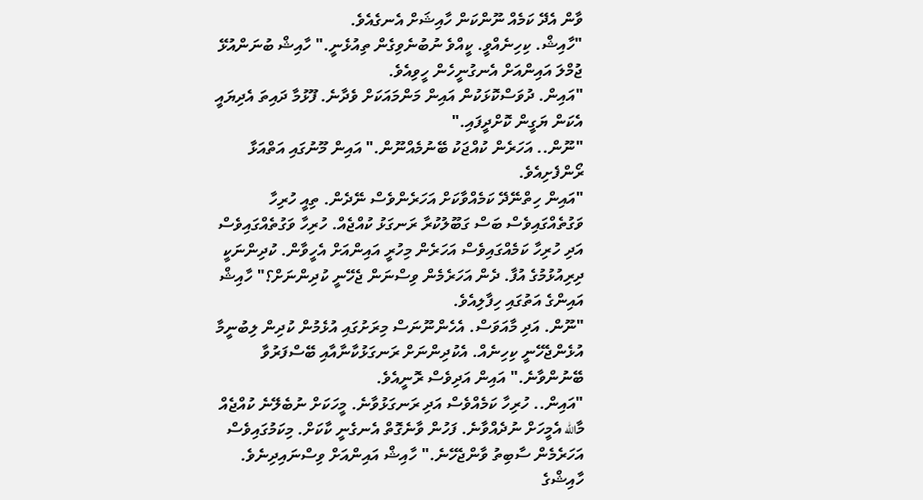ވާން އެދޭ ކަމެއް ނޫންކަން ހާއިޝަށް އެނގެއެވެ.
"ހާއިޝް. ކިހިނެއްވީ. ކީއްވެ ނުބުނެވިގެން ތިއުޅެނީ." ހާއިޝް ބުނަންއުޅޭ ޖުމްލަ އައިންއަށް އެނގުނީހެން ހީވިއެވެ.
"އައިން. ދުވަސްކޮޅަކުން އައިން މަންމައަކަށް ވެދާނެ. ފޫޅުމާ ދައިތަ އެދިޔައީ އެކަން ޔަގީން ކޮށްދީފައި."
"ނޫން.. އަހަރެން ކުއްޖަކު ބޭނުމެއްނޫން." އައިން މޫނުގައި އަތްއަޅާ ރޯންފެށިއެވެ.
"އައިން ހިތްނޭދޭ ކަމެއްވާކަށް އަހަރެންވެސް ނޭދެން. ތިއީ ހުރިހާ ވަގުތެއްގައިވެސް ބަސް ގަބޫލުކުރާ ރަނގަޅު ކުއްޖެއް. ހުރިހާ ވަގުތެއްގައިވެސް އަދި ހުރިހާ ކަމެއްގައިވެސް އަހަރެން މިހުރީ އައިންއަށް އެހީވާން. ކުދިންނަކީ ދިރިއުޅުމުގެ އުފާ. ދެން އަހަރެމެން ވިސްނަން ޖެހޭނީ ކުދިންނަށް؟" ހާއިޝް އައިންގެ އަތުގައި ހިފާލިއެވެ.
"ނޫން. އަދި މާއަވަސް. އެހެންނޫނަސް މިރަށުގައި އުޅެމުން ކުދިން ލިބުނީމާ އުޅެންޖެހޭނީ ކިހިނެއް. އެކުދިންނަށް ރަނގަޅުކާނާއާއި ބޭސްފަރުވާ ބޭނުންވާނެ." އައިން އަދިވެސް ރޮނީއެވެ.
"އައިން.. ހުރިހާ ކަމެއްވެސް އަދި ރަނގަޅުވާނެ. މީހަކަށް ނުބެލޭނެ ކުއްޖެއް މާالله އެމީހަށް ނުދެއްވާނެ. ފަހުން ވާނެގޮތް އެނގެނީ ކާކަށް. މިކަމުގައިވެސް އަހަރެމެން ސާބިތު ވާންޖެހޭނެ." ހާއިޝް އައިންއަށް ވިސްނައިދިނެވެ. ހާއިޝްގެ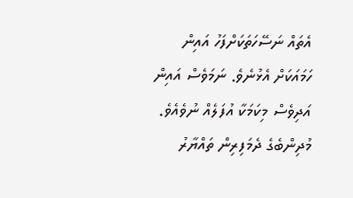އެތައް ނަސޭހަތަކަށްފަހު އައިން ހަމައަކަށް އެޅުނެވެ. ނަމަވެސް އައިން އަދިވެސް މިކަމަކާ އުފަލެއް ނުވެއެވެ.
މުދިންބެގެ ދެމަފިރިން ތައްޔާރު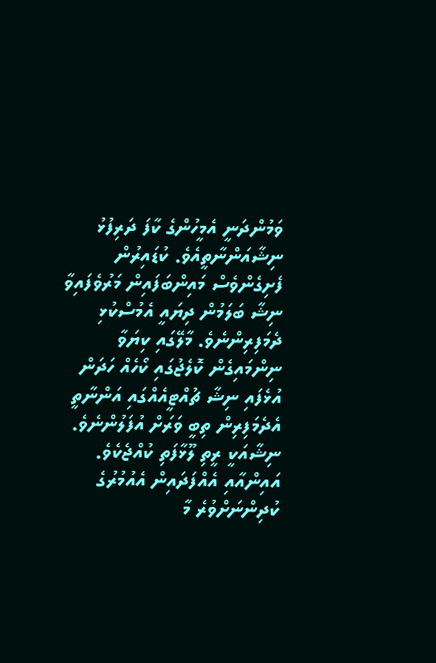ވަމުންދަނީ އެމީހުންގެ ކާފަ ދަރިފުޅު ނިޝާއަންނާތީއެވެ. ކުޑައިރުން ފެށިގެންވެސް މައިންބަފައިން މަރުވެފައިވާ ނިޝާ ބަލަމުން ދިޔައީ އެމުސްކުޅި ދެމަފިރިންނެވެ. މާލޭގައި ކިޔަވާ ނިންމައިގެން ކޮލެޖުގައި ކޯހެއް ހަދަން އުޅެފައި ނިޝާ ޗުއްޓީއެއްގައި އަންނާތީ އެދެމަފިރިން ތިބީ ވަރަށް އުފަލުންނެވެ.
ނިޝާއަކީ ރީތި ލޫޅާފަތި ކުއްޖެކެވެ. އައިންއާއި އެއްފަދައިން އެއުމުރުގެ ކުދިންނަށްވުރެ މާ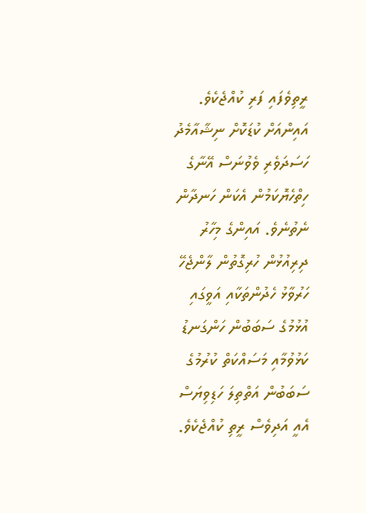ރީތިވެފައި ފަރި ކުއްޖެކެވެ. އައިންއަށް ކުޑަކޮށް ނިޝާއާމެދު ހަސަދަވެރި ވެވުނަސް އޭނާގެ ހިތްހެޔޮކަމުން އެކަން ހަނދާން ނެތުނެވެ. އައިންގެ މިހާރު ދިރިއުޅުން ހުރިގޮތުން ލާންޖެހޭ ހަރުވާޅު ހެދުންތަކާއި އަވީގައި އުޅުމުގެ ސަބަބުން ހަންގަނޑު ކަޅުވުމާއި މަސައްކަތް ކުރުމުގެ ސަބަބުން އަތްތިލަ ހަޑިވިޔަސް އެއީ އަދިވެސް ރީތި ކުއްޖެކެވެ.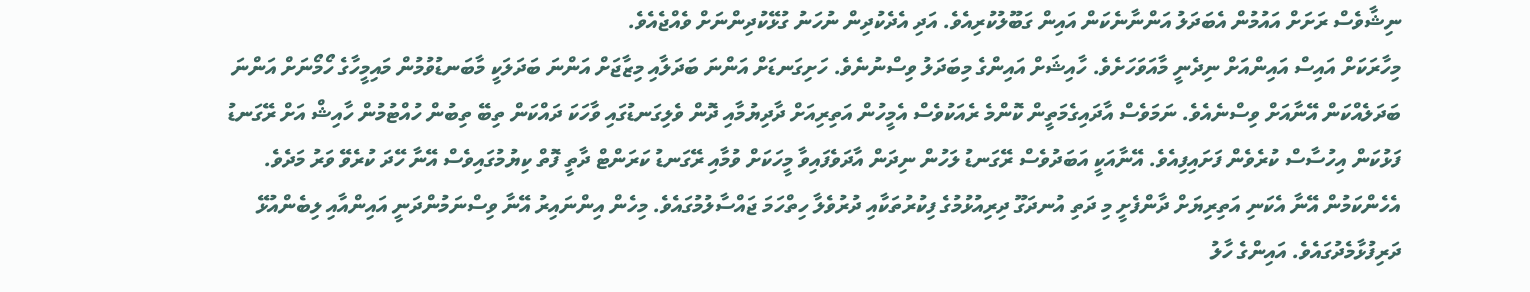ނިޝާވެސް ރަށަށް އައުމުން އެބަދަލު އަންނާނެކަން އައިން ގަބޫލުކުރިއެވެ. އަދި އެދެކުދިން ނުހަނު ގުޅޭކުދިންނަށް ވެއްޖެއެވެ.
މިހާރަކަށް އައިސް އައިންއަށް ނިދެނީ މާއަވަހަށެވެ. ހާއިޝަށް އައިންގެ މިބަދަލު ވިސްނުނެވެ. ހަށިގަނޑަށް އަންނަ ބަދަލާއި މިޒާޖަށް އަންނަ ބަދަލަކީ މާބަނޑުވުމުން މައިމީހާގެ ހޯމޯނަށް އަންނަ ބަދަލެއްކަން އޭނާއަށް ވިސްނެއެވެ. ނަމަވެސް އާދައިގެމަތީން ކޮންމެ ރެއަކުވެސް އެމީހުން އަތިރިއަށް ދާދިޔުމާއި ދޮން ވެލިގަނޑުގައި ވާހަކަ ދައްކަން ތިބޭ ތިބުން ހުއްޓުމުން ހާއިޝް އަށް ރޭގަނޑު ފަޅުކަން އިހުސާސް ކުރެވެން ފަށައިފިއެވެ. އޭނާއަކީ އަބަދުވެސް ރޭގަނޑު ލަހުން ނިދަން އާދަވެފައިވާ މީހަކަށް ވުމާއި ރޭގަނޑު ކަރަންޓް ދާތީ ފޮތް ކިޔުމުގައިވެސް އޭނާ ހޭދަ ކުރެވޭ ވަރު މަދެވެ. އެހެންކަމުން އޭނާ އެކަނި އަތިރިޔަށް ދާންފެށީ މި ދަތި އުނދަގޫ ދިރިއުޅުމުގެ ފިކުރުތަކާއި ދުރުވެލާ ހިތްހަމަ ޖައްސާލުމުގައެވެ. މިހެން އިންނައިރު އޭނާ ވިސްނަމުންދަނީ އައިންއާއި ލިބެންއުޅޭ ދަރިފުޅާމެދުގައެވެ. އައިންގެ ހާލު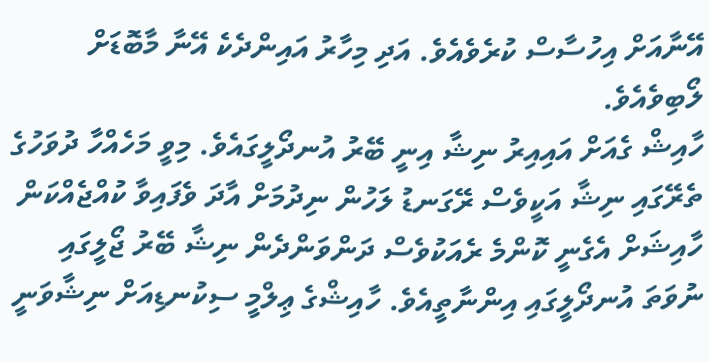އޭނާއަށް އިހުސާސް ކުރެވެއެވެ. އަދި މިހާރު އައިންދެކެ އޭނާ މާބޮޑަށް ލޯބިވެއެވެ.
ހާއިޝް ގެއަށް އައިއިރު ނިޝާ އިނީ ބޭރު އުނދޯލީގައެވެ. މިވީ މަހެއްހާ ދުވަހުގެ ތެރޭގައި ނިޝާ އަކީވެސް ރޭގަނޑު ލަހުން ނިދުމަށް އާދަ ވެފައިވާ ކުއްޖެއްކަން ހާއިޝަށް އެގެނީ ކޮންމެ ރެއަކުވެސް ދަންވަންދެން ނިޝާ ބޭރު ޖޯލީގައި ނުވަތަ އުނދޯލީގައި އިންނާތީއެވެ. ހާއިޝްގެ ޢިލްމީ ސިކުނޑިއަށް ނިޝާވަނީ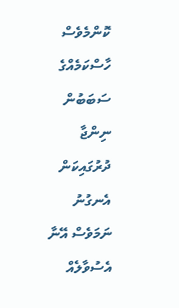ކޮންމެވެސް ހާސްކަމެއްގެ ސަބަބުން ނިންޖާ ދުރުގައިކަން އެނގުނު ނަމަވެސް އޭނާ އެސުވާލެއް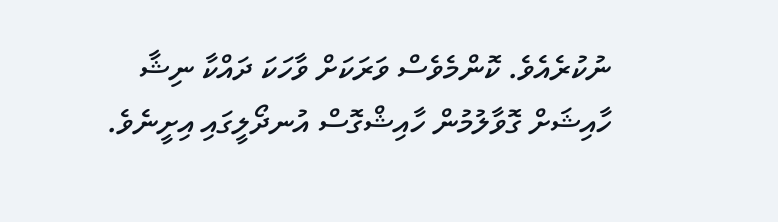ނުކުރެއެވެ. ކޮންމެވެސް ވަރަކަށް ވާހަކަ ދައްކާ ނިޝާ  ހާއިޝަށް ގޮވާލުމުން ހާއިޝްގޮސް އުނދޯލީގައި އިށީނެވެ.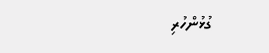ގުޅުންހުރި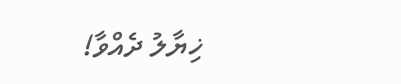ޚިޔާލު ދެއްވާ!